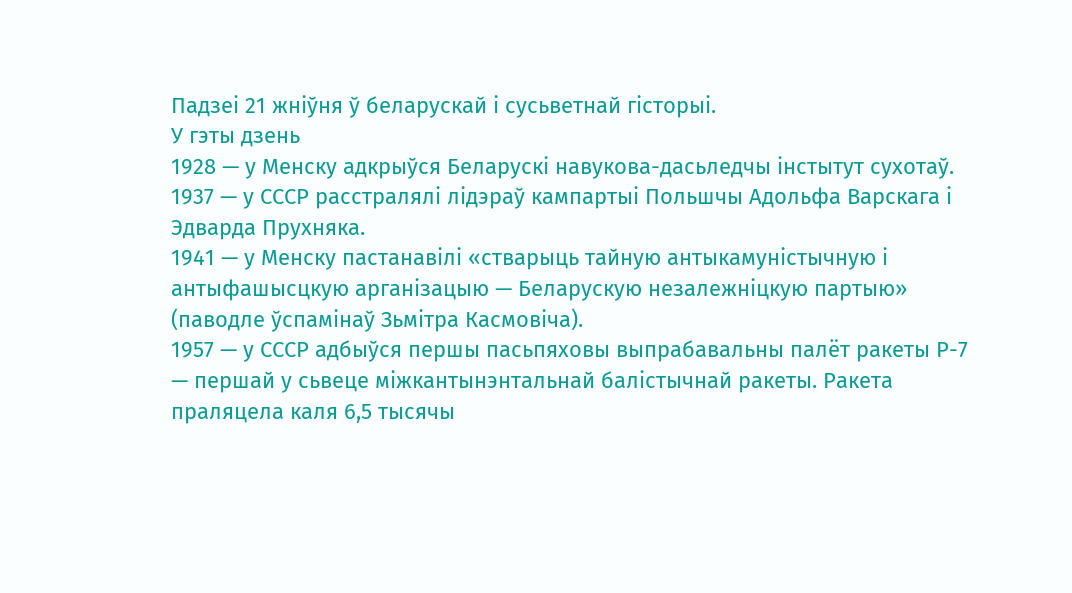Падзеі 21 жніўня ў беларускай і сусьветнай гісторыі.
У гэты дзень
1928 — у Менску адкрыўся Беларускі навукова-дасьледчы інстытут сухотаў.
1937 — у СССР расстралялі лідэраў кампартыі Польшчы Адольфа Варскага і Эдварда Прухняка.
1941 — у Менску пастанавілі «стварыць тайную антыкамуністычную і антыфашысцкую арганізацыю — Беларускую незалежніцкую партыю» (паводле ўспамінаў Зьмітра Касмовіча).
1957 — у СССР адбыўся першы пасьпяховы выпрабавальны палёт ракеты Р-7 — першай у сьвеце міжкантынэнтальнай балістычнай ракеты. Ракета праляцела каля 6,5 тысячы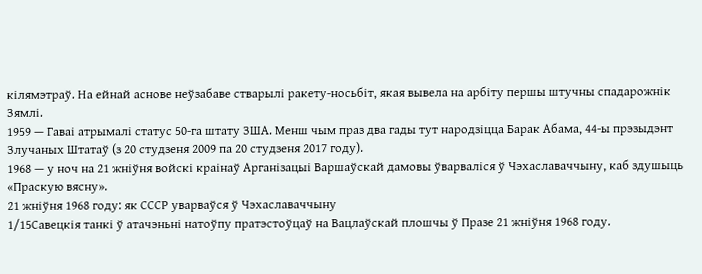кілямэтраў. На ейнай аснове неўзабаве стварылі ракету-носьбіт, якая вывела на арбіту першы штучны спадарожнік Зямлі.
1959 — Гаваі атрымалі статус 50-га штату ЗША. Менш чым праз два гады тут народзіцца Барак Абама, 44-ы прэзыдэнт Злучаных Штатаў (з 20 студзеня 2009 па 20 студзеня 2017 году).
1968 — у ноч на 21 жніўня войскі краінаў Арганізацыі Варшаўскай дамовы ўварваліся ў Чэхаславаччыну, каб здушыць «Праскую вясну».
21 жніўня 1968 году: як СССР уварваўся ў Чэхаславаччыну
1/15Савецкія танкі ў атачэньні натоўпу пратэстоўцаў на Вацлаўскай плошчы ў Празе 21 жніўня 1968 году.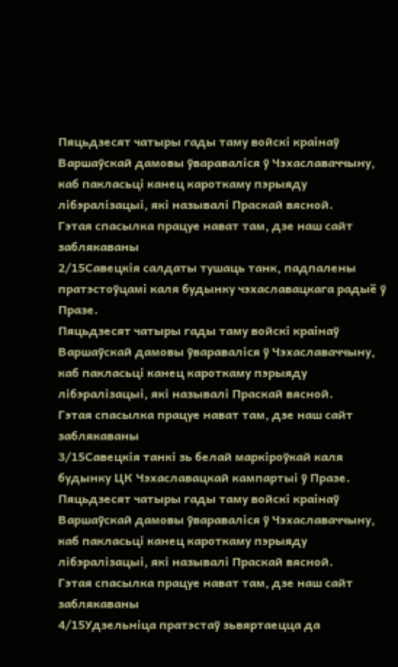Пяцьдзесят чатыры гады таму войскі краінаў Варшаўскай дамовы ўвараваліся ў Чэхаславаччыну, каб пакласьці канец кароткаму пэрыяду лібэралізацыі, які называлі Праскай вясной.
Гэтая спасылка працуе нават там, дзе наш сайт заблякаваны
2/15Савецкія салдаты тушаць танк, падпалены пратэстоўцамі каля будынку чэхаславацкага радыё ў Празе.
Пяцьдзесят чатыры гады таму войскі краінаў Варшаўскай дамовы ўвараваліся ў Чэхаславаччыну, каб пакласьці канец кароткаму пэрыяду лібэралізацыі, які называлі Праскай вясной.
Гэтая спасылка працуе нават там, дзе наш сайт заблякаваны
3/15Савецкія танкі зь белай маркіроўкай каля будынку ЦК Чэхаславацкай кампартыі ў Празе.
Пяцьдзесят чатыры гады таму войскі краінаў Варшаўскай дамовы ўвараваліся ў Чэхаславаччыну, каб пакласьці канец кароткаму пэрыяду лібэралізацыі, які называлі Праскай вясной.
Гэтая спасылка працуе нават там, дзе наш сайт заблякаваны
4/15Удзельніца пратэстаў зьвяртаецца да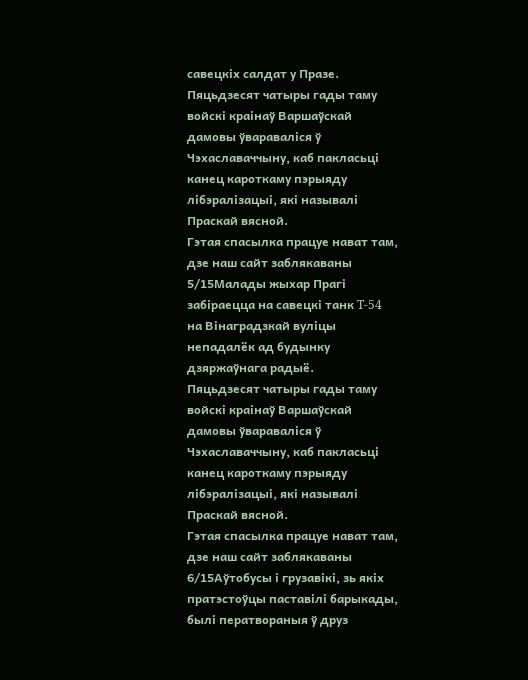савецкіх салдат у Празе.
Пяцьдзесят чатыры гады таму войскі краінаў Варшаўскай дамовы ўвараваліся ў Чэхаславаччыну, каб пакласьці канец кароткаму пэрыяду лібэралізацыі, які называлі Праскай вясной.
Гэтая спасылка працуе нават там, дзе наш сайт заблякаваны
5/15Малады жыхар Прагі забіраецца на савецкі танк T-54 на Вінаградзкай вуліцы непадалёк ад будынку дзяржаўнага радыё.
Пяцьдзесят чатыры гады таму войскі краінаў Варшаўскай дамовы ўвараваліся ў Чэхаславаччыну, каб пакласьці канец кароткаму пэрыяду лібэралізацыі, які называлі Праскай вясной.
Гэтая спасылка працуе нават там, дзе наш сайт заблякаваны
6/15Аўтобусы і грузавікі, зь якіх пратэстоўцы паставілі барыкады, былі ператвораныя ў друз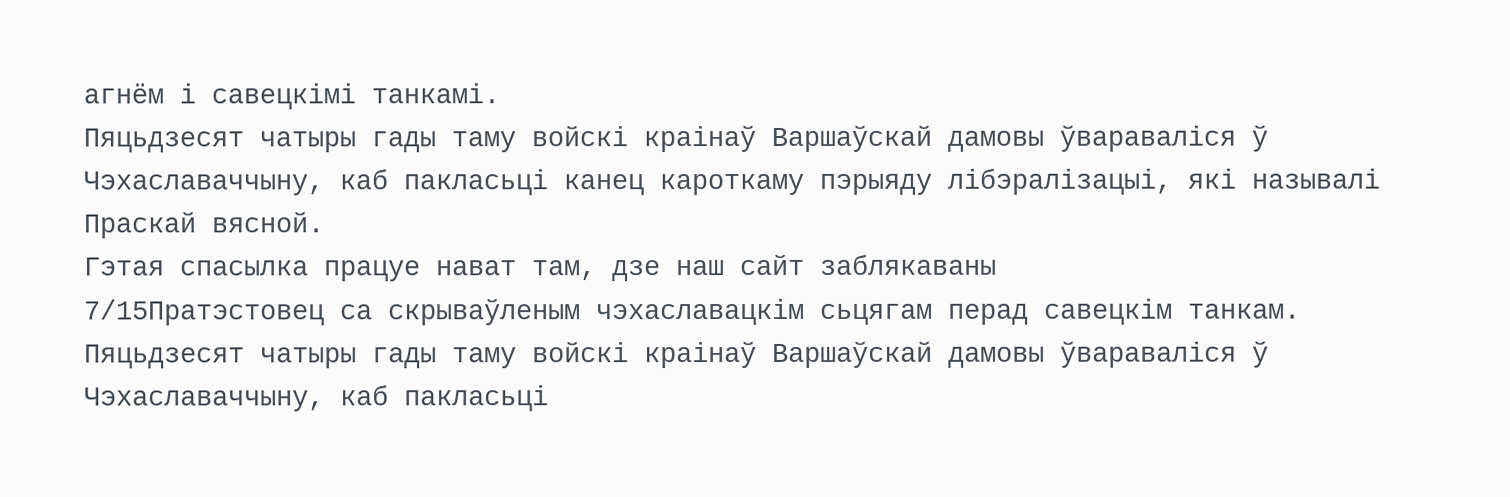агнём і савецкімі танкамі.
Пяцьдзесят чатыры гады таму войскі краінаў Варшаўскай дамовы ўвараваліся ў Чэхаславаччыну, каб пакласьці канец кароткаму пэрыяду лібэралізацыі, які называлі Праскай вясной.
Гэтая спасылка працуе нават там, дзе наш сайт заблякаваны
7/15Пратэстовец са скрываўленым чэхаславацкім сьцягам перад савецкім танкам.
Пяцьдзесят чатыры гады таму войскі краінаў Варшаўскай дамовы ўвараваліся ў Чэхаславаччыну, каб пакласьці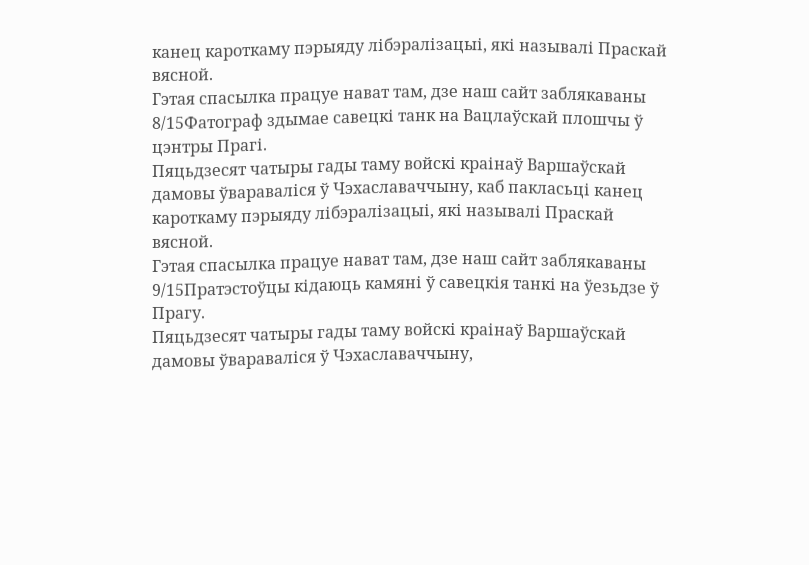канец кароткаму пэрыяду лібэралізацыі, які называлі Праскай вясной.
Гэтая спасылка працуе нават там, дзе наш сайт заблякаваны
8/15Фатограф здымае савецкі танк на Вацлаўскай плошчы ў цэнтры Прагі.
Пяцьдзесят чатыры гады таму войскі краінаў Варшаўскай дамовы ўвараваліся ў Чэхаславаччыну, каб пакласьці канец кароткаму пэрыяду лібэралізацыі, які называлі Праскай вясной.
Гэтая спасылка працуе нават там, дзе наш сайт заблякаваны
9/15Пратэстоўцы кідаюць камяні ў савецкія танкі на ўезьдзе ў Прагу.
Пяцьдзесят чатыры гады таму войскі краінаў Варшаўскай дамовы ўвараваліся ў Чэхаславаччыну,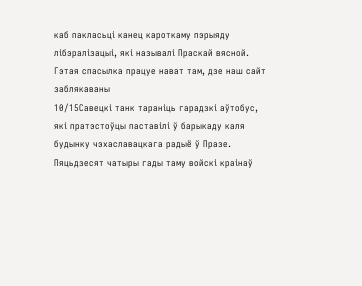каб пакласьці канец кароткаму пэрыяду лібэралізацыі, які называлі Праскай вясной.
Гэтая спасылка працуе нават там, дзе наш сайт заблякаваны
10/15Савецкі танк тараніць гарадзкі аўтобус, які пратэстоўцы паставілі ў барыкаду каля будынку чэхаславацкага радыё ў Празе.
Пяцьдзесят чатыры гады таму войскі краінаў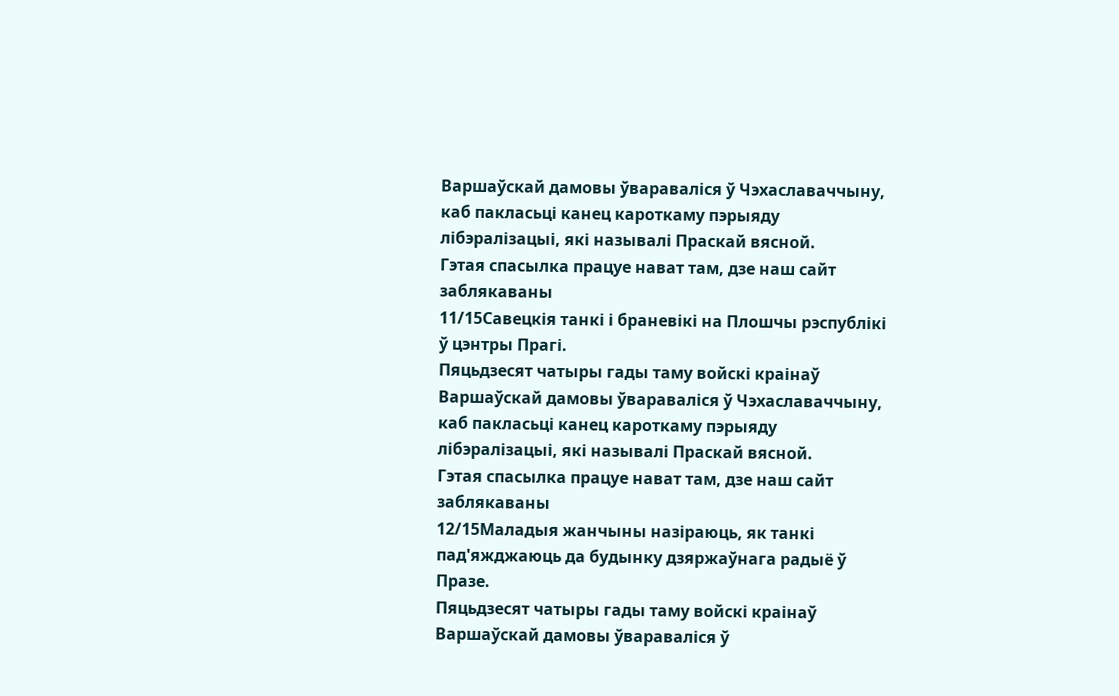Варшаўскай дамовы ўвараваліся ў Чэхаславаччыну, каб пакласьці канец кароткаму пэрыяду лібэралізацыі, які называлі Праскай вясной.
Гэтая спасылка працуе нават там, дзе наш сайт заблякаваны
11/15Савецкія танкі і браневікі на Плошчы рэспублікі ў цэнтры Прагі.
Пяцьдзесят чатыры гады таму войскі краінаў Варшаўскай дамовы ўвараваліся ў Чэхаславаччыну, каб пакласьці канец кароткаму пэрыяду лібэралізацыі, які называлі Праскай вясной.
Гэтая спасылка працуе нават там, дзе наш сайт заблякаваны
12/15Маладыя жанчыны назіраюць, як танкі пад'яжджаюць да будынку дзяржаўнага радыё ў Празе.
Пяцьдзесят чатыры гады таму войскі краінаў Варшаўскай дамовы ўвараваліся ў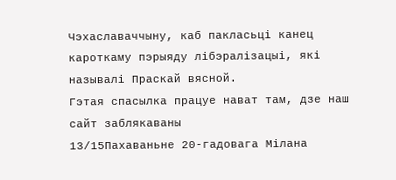Чэхаславаччыну, каб пакласьці канец кароткаму пэрыяду лібэралізацыі, які называлі Праскай вясной.
Гэтая спасылка працуе нават там, дзе наш сайт заблякаваны
13/15Пахаваньне 20-гадовага Мілана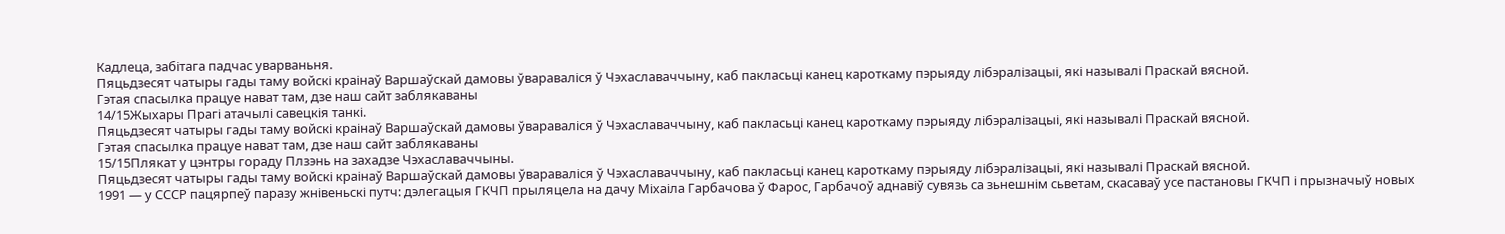Кадлеца, забітага падчас уварваньня.
Пяцьдзесят чатыры гады таму войскі краінаў Варшаўскай дамовы ўвараваліся ў Чэхаславаччыну, каб пакласьці канец кароткаму пэрыяду лібэралізацыі, які называлі Праскай вясной.
Гэтая спасылка працуе нават там, дзе наш сайт заблякаваны
14/15Жыхары Прагі атачылі савецкія танкі.
Пяцьдзесят чатыры гады таму войскі краінаў Варшаўскай дамовы ўвараваліся ў Чэхаславаччыну, каб пакласьці канец кароткаму пэрыяду лібэралізацыі, які называлі Праскай вясной.
Гэтая спасылка працуе нават там, дзе наш сайт заблякаваны
15/15Плякат у цэнтры гораду Плзэнь на захадзе Чэхаславаччыны.
Пяцьдзесят чатыры гады таму войскі краінаў Варшаўскай дамовы ўвараваліся ў Чэхаславаччыну, каб пакласьці канец кароткаму пэрыяду лібэралізацыі, які называлі Праскай вясной.
1991 — у СССР пацярпеў паразу жнівеньскі путч: дэлегацыя ГКЧП прыляцела на дачу Міхаіла Гарбачова ў Фарос, Гарбачоў аднавіў сувязь са зьнешнім сьветам, скасаваў усе пастановы ГКЧП і прызначыў новых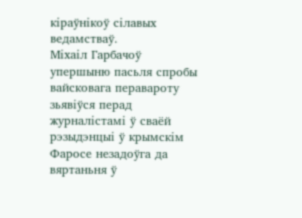кіраўнікоў сілавых ведамстваў.
Міхаіл Гарбачоў упершыню пасьля спробы вайсковага перавароту зьявіўся перад журналістамі ў сваёй рэзыдэнцыі ў крымскім Фаросе незадоўга да вяртаньня ў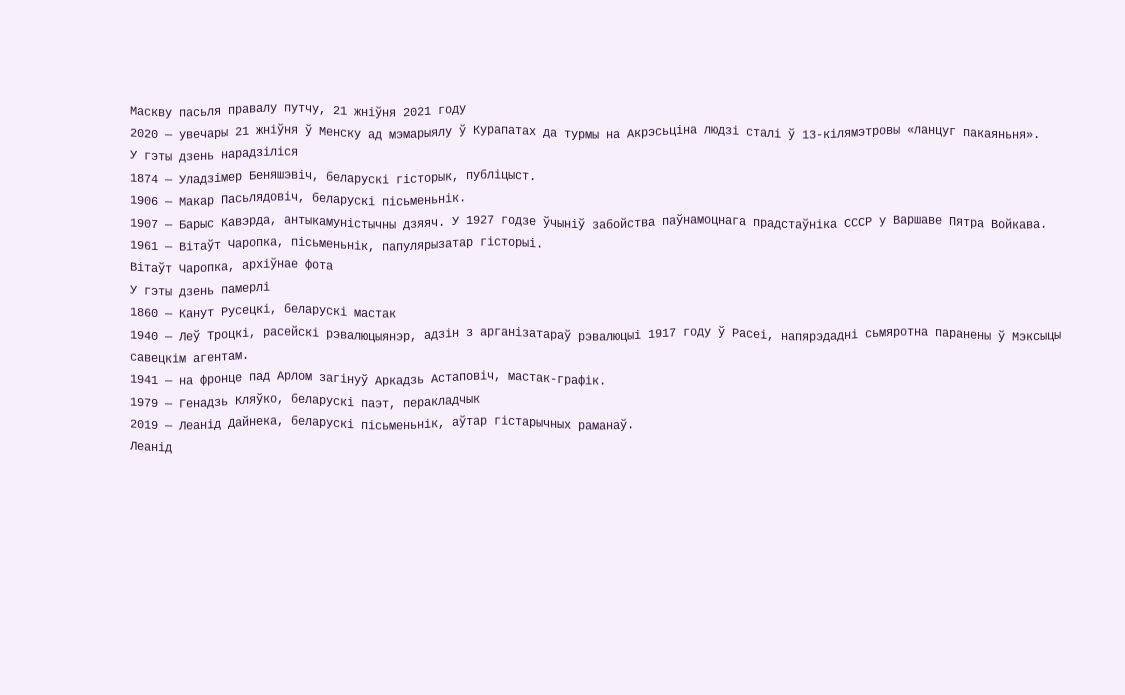Маскву пасьля правалу путчу, 21 жніўня 2021 году
2020 — увечары 21 жніўня ў Менску ад мэмарыялу ў Курапатах да турмы на Акрэсьціна людзі сталі ў 13-кілямэтровы «ланцуг пакаяньня».
У гэты дзень нарадзіліся
1874 — Уладзімер Беняшэвіч, беларускі гісторык, публіцыст.
1906 — Макар Пасьлядовіч, беларускі пісьменьнік.
1907 — Барыс Кавэрда, антыкамуністычны дзяяч. У 1927 годзе ўчыніў забойства паўнамоцнага прадстаўніка СССР у Варшаве Пятра Войкава.
1961 — Вітаўт Чаропка, пісьменьнік, папулярызатар гісторыі.
Вітаўт Чаропка, архіўнае фота
У гэты дзень памерлі
1860 — Канут Русецкі, беларускі мастак
1940 — Леў Троцкі, расейскі рэвалюцыянэр, адзін з арганізатараў рэвалюцыі 1917 году ў Расеі, напярэдадні сьмяротна паранены ў Мэксыцы савецкім агентам.
1941 — на фронце пад Арлом загінуў Аркадзь Астаповіч, мастак-графік.
1979 — Генадзь Кляўко, беларускі паэт, перакладчык
2019 — Леанід Дайнека, беларускі пісьменьнік, аўтар гістарычных раманаў.
Леанід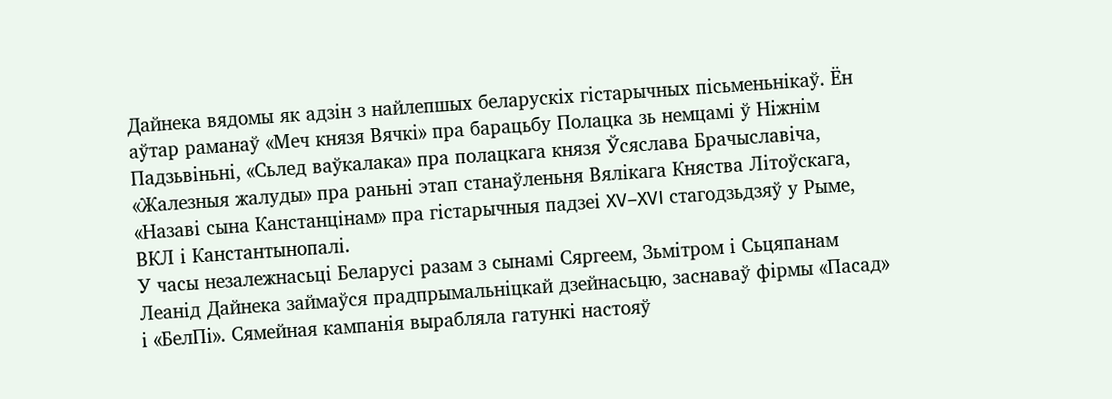Дайнека вядомы як адзін з найлепшых беларускіх гістарычных пісьменьнікаў. Ён аўтар раманаў «Меч князя Вячкі» пра барацьбу Полацка зь немцамі ў Ніжнім Падзьвіньні, «Сьлед ваўкалака» пра полацкага князя Ўсяслава Брачыславіча, «Жалезныя жалуды» пра раньні этап станаўленьня Вялікага Княства Літоўскага, «Назаві сына Канстанцінам» пра гістарычныя падзеі XV–XVI стагодзьдзяў у Рыме, ВКЛ і Канстантынопалі.
У часы незалежнасьці Беларусі разам з сынамі Сяргеем, Зьмітром і Сьцяпанам Леанід Дайнека займаўся прадпрымальніцкай дзейнасьцю, заснаваў фірмы «Пасад» і «БелПі». Сямейная кампанія вырабляла гатункі настояў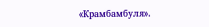«Крамбамбуля».